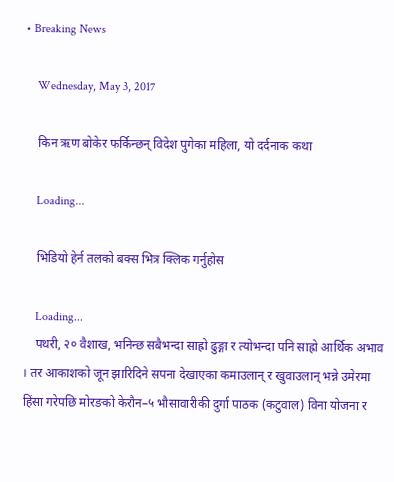• Breaking News

    Wednesday, May 3, 2017

    किन ऋण बोकेर फर्किन्छन् विदेश पुगेका महिला, यो दर्दनाक कथा

    Loading...

    भिडियो हेर्न तलको बक्स भित्र क्लिक गर्नुहोस

    Loading...
    पथरी, २० वैशाख, भनिन्छ सबैभन्दा साह्रो ढुङ्गा र त्योभन्दा पनि साह्रो आर्थिक अभाव । तर आकाशको जून झारिदिने सपना देखाएका कमाउलान् र खुवाउलान् भन्ने उमेरमा हिंसा गरेपछि मोरङको केरौन–५ भौसावारीकी दुर्गा पाठक (कटुवाल) विना योजना र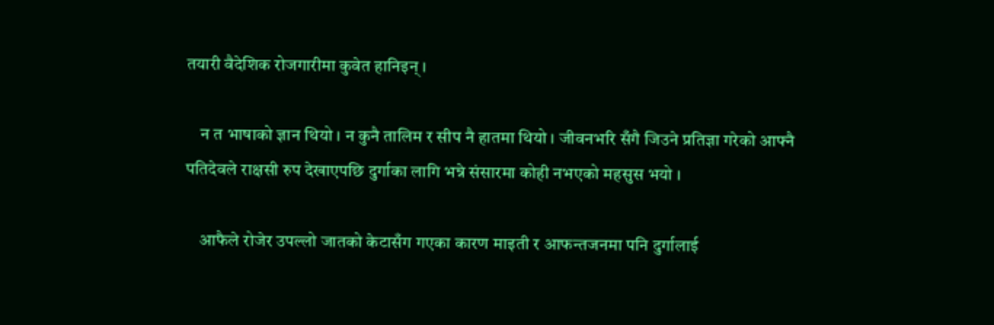तयारी वैदेशिक रोजगारीमा कुवेत हानिइन् ।

    न त भाषाको ज्ञान थियो । न कुनै तालिम र सीप नै हातमा थियो । जीवनभरि सँगै जिउने प्रतिज्ञा गरेको आफ्नै पतिदेवले राक्षसी रुप देखाएपछि दुर्गाका लागि भन्ने संसारमा कोही नभएको महसुस भयो ।

    आफैले रोजेर उपल्लो जातको केटासँग गएका कारण माइती र आफन्तजनमा पनि दुर्गालाई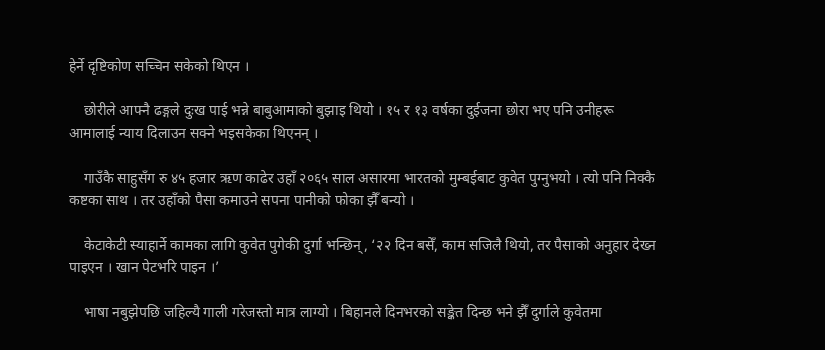हेर्ने दृष्टिकोण सच्चिन सकेको थिएन ।

    छोरीले आफ्नै ढङ्गले दुःख पाई भन्ने बाबुआमाको बुझाइ थियो । १५ र १३ वर्षका दुईजना छोरा भए पनि उनीहरू आमालाई न्याय दिलाउन सक्ने भइसकेका थिएनन् ।

    गाउँकै साहुसँग रु ४५ हजार ऋण काढेर उहाँ २०६५ साल असारमा भारतको मुम्बईबाट कुवेत पुग्नुभयो । त्यो पनि निक्कै कष्टका साथ । तर उहाँको पैसा कमाउने सपना पानीको फोका झैँ बन्यो ।

    केटाकेटी स्याहार्ने कामका लागि कुवेत पुगेकी दुर्गा भन्छिन्, ‘२२ दिन बसेँ, काम सजिलै थियो, तर पैसाको अनुहार देख्न पाइएन । खान पेटभरि पाइन ।’

    भाषा नबुझेपछि जहिल्यै गाली गरेजस्तो मात्र लाग्यो । बिहानले दिनभरको सङ्केत दिन्छ भने झैँ दुर्गाले कुवेतमा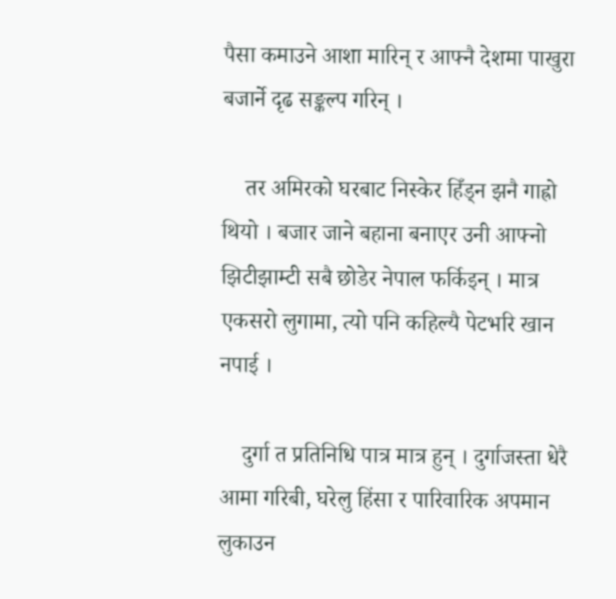पैसा कमाउने आशा मारिन् र आफ्नै देशमा पाखुरा बजार्ने दृढ सङ्कल्प गरिन् ।

    तर अमिरको घरबाट निस्केर हिँड्न झनै गाह्रो थियो । बजार जाने बहाना बनाएर उनी आफ्नो झिटीझाम्टी सबै छोडेर नेपाल फर्किइन् । मात्र एकसरो लुगामा, त्यो पनि कहिल्यै पेटभरि खान नपाई ।

    दुर्गा त प्रतिनिधि पात्र मात्र हुन् । दुर्गाजस्ता धेरै आमा गरिबी, घरेलु हिंसा र पारिवारिक अपमान लुकाउन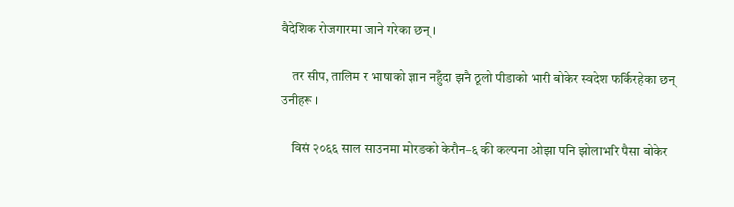वैदेशिक रोजगारमा जाने गरेका छन् ।

    तर सीप, तालिम र भाषाको ज्ञान नहुँदा झनै ठूलो पीडाको भारी बोकेर स्वदेश फर्किरहेका छन् उनीहरू ।

    विसं २०६६ साल साउनमा मोरङको केरौन–६ की कल्पना ओझा पनि झोलाभरि पैसा बोकेर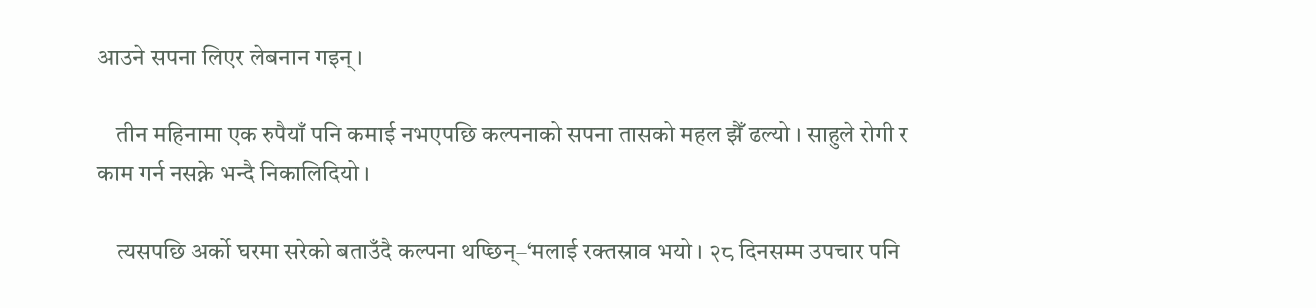आउने सपना लिएर लेबनान गइन् ।

    तीन महिनामा एक रुपैयाँ पनि कमाई नभएपछि कल्पनाको सपना तासको महल झैँ ढल्यो । साहुले रोगी र काम गर्न नसक्ने भन्दै निकालिदियो ।

    त्यसपछि अर्को घरमा सरेको बताउँदै कल्पना थप्छिन्–‘मलाई रक्तस्राव भयो । २८ दिनसम्म उपचार पनि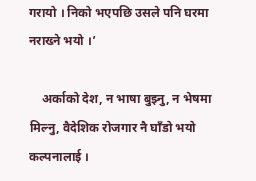गरायो । निको भएपछि उसले पनि घरमा नराख्ने भयो ।’

    अर्काको देश, न भाषा बुझ्नु, न भेषमा मिल्नु, वैदेशिक रोजगार नै घाँडो भयो कल्पनालाई ।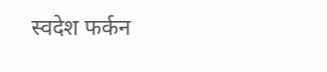स्वदेश फर्कन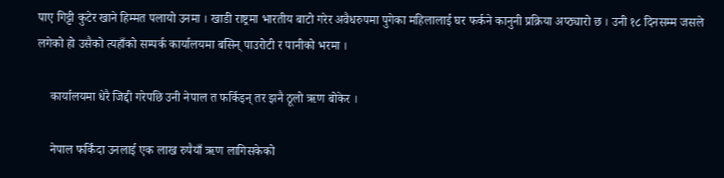पाए गिट्टी कुटेर खाने हिम्मत पलायो उनमा । खाडी राष्ट्रमा भारतीय बाटो गरेर अवैधरुपमा पुगेका महिलालाई घर फर्कने कानुनी प्रक्रिया अप्ठ्यारो छ । उनी १८ दिनसम्म जसले लगेको हो उसैको त्यहाँको सम्पर्क कार्यालयमा बसिन् पाउरोटी र पानीको भरमा ।

    कार्यालयमा धेरै जिद्दी गरेपछि उनी नेपाल त फर्किइन् तर झनै ठूलो ऋण बोकेर ।

    नेपाल फर्किंदा उनलाई एक लाख रुपैयाँ ऋण लागिसकेको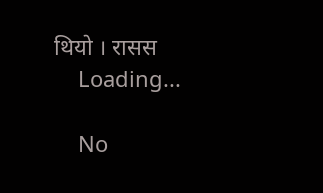थियो । रासस
    Loading...

    No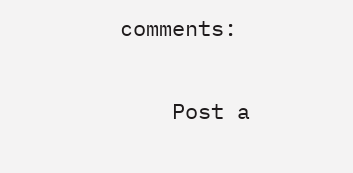comments:

    Post a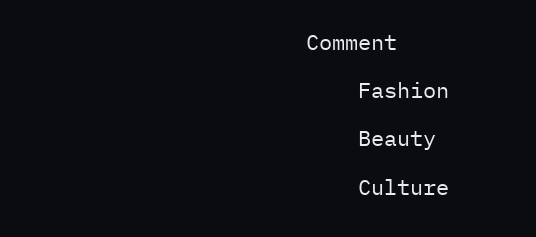Comment

    Fashion

    Beauty

    Culture